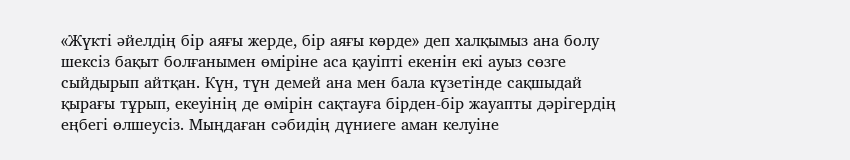«Жүкті әйелдің бір аяғы жерде, бір аяғы көрде» деп халқымыз ана болу шексіз бақыт болғанымен өміріне аса қауіпті екенін екі ауыз сөзге сыйдырып айтқан. Күн, түн демей ана мен бала күзетінде сақшыдай қырағы тұрып, екеуінің де өмірін сақтауға бірден-бір жауапты дәрігердің еңбегі өлшеусіз. Мыңдаған сәбидің дүниеге аман келуіне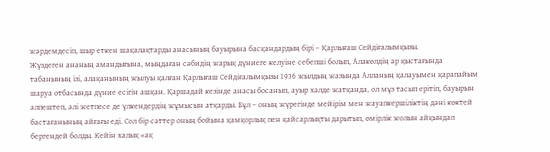жәрдемдесіп, шыр еткен шақалақтарды анасының бауырына басқандардың бірі – Қарлығаш Сейдіғалымқызы.
Жүздеген ананың амандығына, мыңдаған сәбидің жарық дүниеге келуіне себепші болып, Алакөлдің әр қыстағында табанының ізі, алақанының жылуы қалған Қарлығаш Сейдіғалымқызы 1936 жылдың жазында Алланың қалауымен қарапайым шаруа отбасында дүние есігін ашқан. Қаршадай кезінде анасы босанып, ауыр хәлде жатқанда, ол мұз тасып ерітіп, бауырын әлпештеп, әлі жетпесе де үлкендердің жұмысын атқарды. Бұл – оның жүрегінде мейірім мен жауапкершіліктің дәні көктей бастағанының айғағы еді. Сол бір сәттер оның бойына қамқорлық пен қайсарлықты дарытып, өмірлік жолын айқындап бергендей болды. Кейін халық «ақ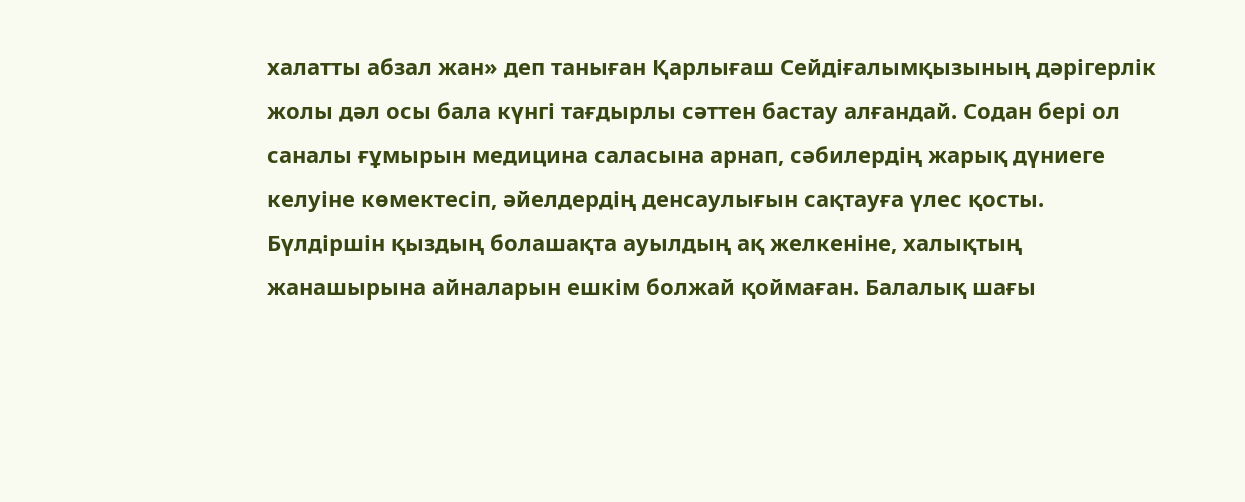халатты абзал жан» деп таныған Қарлығаш Сейдіғалымқызының дәрігерлік жолы дәл осы бала күнгі тағдырлы сәттен бастау алғандай. Содан бері ол саналы ғұмырын медицина саласына арнап, сәбилердің жарық дүниеге келуіне көмектесіп, әйелдердің денсаулығын сақтауға үлес қосты.
Бүлдіршін қыздың болашақта ауылдың ақ желкеніне, халықтың жанашырына айналарын ешкім болжай қоймаған. Балалық шағы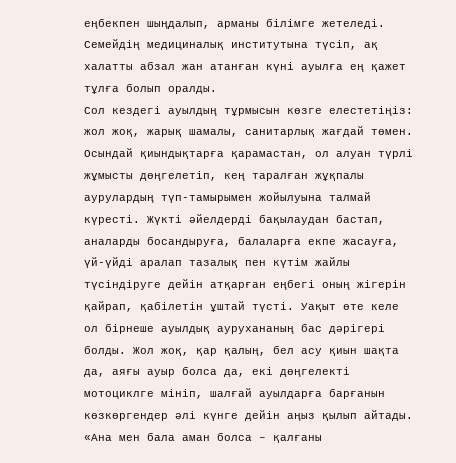еңбекпен шыңдалып, арманы білімге жетеледі. Семейдің медициналық институтына түсіп, ақ халатты абзал жан атанған күні ауылға ең қажет тұлға болып оралды.
Сол кездегі ауылдың тұрмысын көзге елестетіңіз: жол жоқ, жарық шамалы, санитарлық жағдай төмен. Осындай қиындықтарға қарамастан, ол алуан түрлі жұмысты дөңгелетіп, кең таралған жұқпалы аурулардың түп-тамырымен жойылуына талмай күресті. Жүкті әйелдерді бақылаудан бастап, аналарды босандыруға, балаларға екпе жасауға, үй-үйді аралап тазалық пен күтім жайлы түсіндіруге дейін атқарған еңбегі оның жігерін қайрап, қабілетін ұштай түсті. Уақыт өте келе ол бірнеше ауылдық аурухананың бас дәрігері болды. Жол жоқ, қар қалың, бел асу қиын шақта да, аяғы ауыр болса да, екі дөңгелекті мотоциклге мініп, шалғай ауылдарға барғанын көзкөргендер әлі күнге дейін аңыз қылып айтады. «Ана мен бала аман болса – қалғаны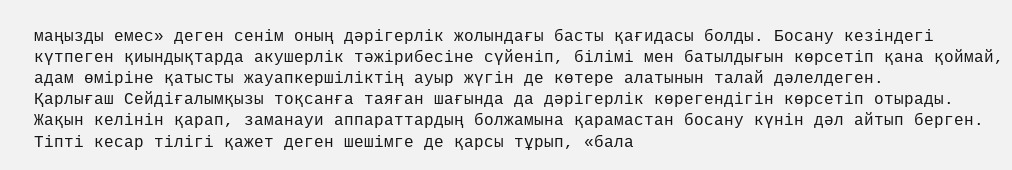маңызды емес» деген сенім оның дәрігерлік жолындағы басты қағидасы болды. Босану кезіндегі күтпеген қиындықтарда акушерлік тәжірибесіне сүйеніп, білімі мен батылдығын көрсетіп қана қоймай, адам өміріне қатысты жауапкершіліктің ауыр жүгін де көтере алатынын талай дәлелдеген.
Қарлығаш Сейдіғалымқызы тоқсанға таяған шағында да дәрігерлік көрегендігін көрсетіп отырады. Жақын келінін қарап, заманауи аппараттардың болжамына қарамастан босану күнін дәл айтып берген. Тіпті кесар тілігі қажет деген шешімге де қарсы тұрып, «бала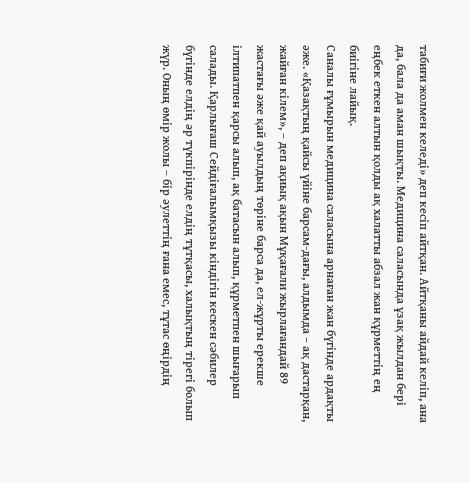табиғи жолмен келеді» деп кесіп айтқан. Айтқаны айдай келіп, ана да, бала да аман шықты. Медицина саласында ұзақ жылдан бері еңбек еткен алтын қолды ақ халатты абзал жан құрметтің ең биігіне лайық.
Саналы ғұмырын медицина саласына арнаған жан бүгінде ардақты әже. «Қазақтың қайсы үйіне барсам-дағы, алдымда – ақ дастарқан, жайған кілем», – деп ақиық ақын Мұқағали жырлағандай 89 жастағы әже қай ауылдың төріне барса да, ел-жұрты ерекше ілтипатпен қарсы алып, ақ батасын алып, құрметпен шығарып салады. Қарлығаш Сейдіғалымқызы кіндігін кескен сәбилер бүгінде елдің әр түкпірінде елдің тұтқасы, халықтың тірегі болып жүр. Оның өмір жолы – бір әулеттің ғана емес, тұтас өңірдің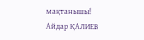мақтанышы!
Айдар ҚАЛИЕВ